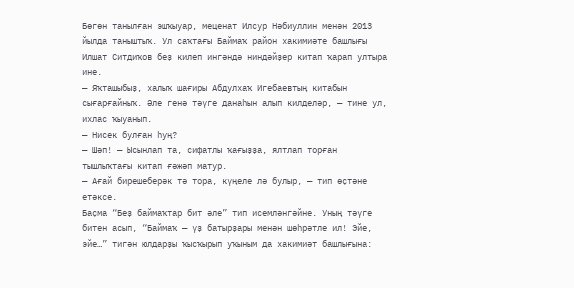Бөгөн танылған эшҡыуар, меценат Илсур Нәбиуллин менән 2013 йылда таныштыҡ. Ул саҡтағы Баймаҡ район хакимиәте башлығы Илшат Ситдиҡов беҙ килеп ингәндә ниндәйҙер китап ҡарап ултыра ине.
— Яҡташыбыҙ, халыҡ шағиры Абдулхаҡ Игебаевтың китабын сығарғайныҡ. Әле генә тәүге данаһын алып килделәр, — тине ул, ихлас ҡыуанып.
— Нисек булған һуң?
— Шәп! — Ысынлап та, сифатлы ҡағыҙҙа, ялтлап торған тышлыҡтағы китап ғәжәп матур.
— Ағай бирешеберәк тә тора, күңеле лә булыр, — тип өҫтәне етәксе.
Баҫма “Беҙ баймаҡтар бит әле” тип исемләнгәйне. Уның тәүге битен асып, “Баймаҡ — үҙ батырҙары менән шөһрәтле ил! Эйе, эйе…” тигән юлдарҙы ҡысҡырып уҡыным да хакимиәт башлығына: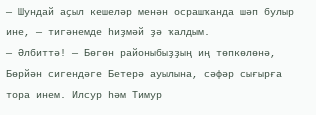— Шундай аҫыл кешеләр менән осрашҡанда шәп булыр ине, — тигәнемде һиҙмәй ҙә ҡалдым.
— Әлбиттә! — Бөгөн районыбыҙҙың иң төпкөлөнә, Бөрйән сигендәге Бетерә ауылына, сәфәр сығырға тора инем. Илсур һәм Тимур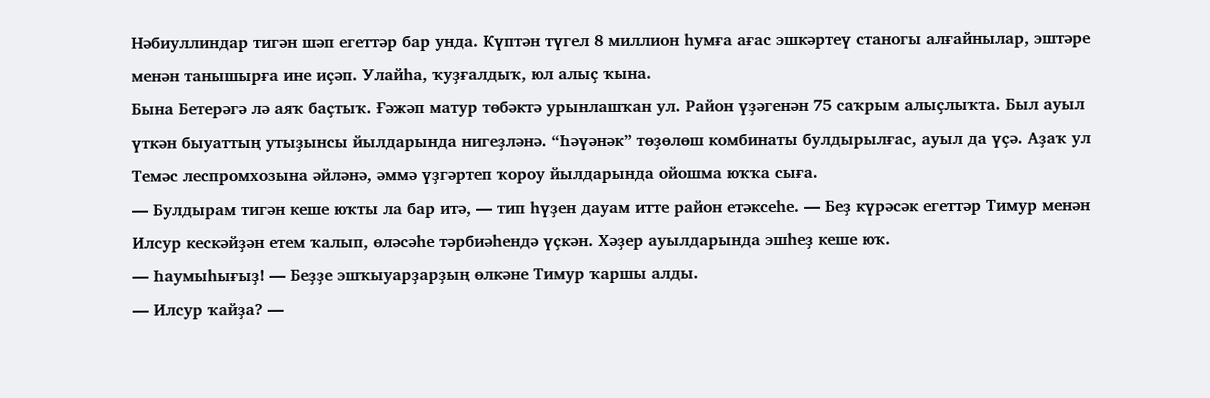Нәбиуллиндар тигән шәп егеттәр бар унда. Күптән түгел 8 миллион һумға ағас эшкәртеү станогы алғайнылар, эштәре менән танышырға ине иҫәп. Улайһа, ҡуҙғалдыҡ, юл алыҫ ҡына.
Бына Бетерәгә лә аяҡ баҫтыҡ. Ғәжәп матур төбәктә урынлашҡан ул. Район үҙәгенән 75 cаҡрым алыҫлыҡта. Был ауыл үткән быуаттың утыҙынсы йылдарында нигеҙләнә. “Һәүәнәк” төҙөлөш комбинаты булдырылғас, ауыл да үҫә. Аҙаҡ ул Темәс леспромхозына әйләнә, әммә үҙгәртеп ҡороу йылдарында ойошма юҡҡа сыға.
— Булдырам тигән кеше юҡты ла бар итә, — тип һүҙен дауам итте район етәксеһе. — Беҙ күрәсәк егеттәр Тимур менән Илсур кескәйҙән етем ҡалып, өләсәһе тәрбиәһендә үҫкән. Хәҙер ауылдарында эшһеҙ кеше юҡ.
— Һаумыһығыҙ! — Беҙҙе эшҡыуарҙарҙың өлкәне Тимур ҡаршы алды.
— Илсур ҡайҙа? —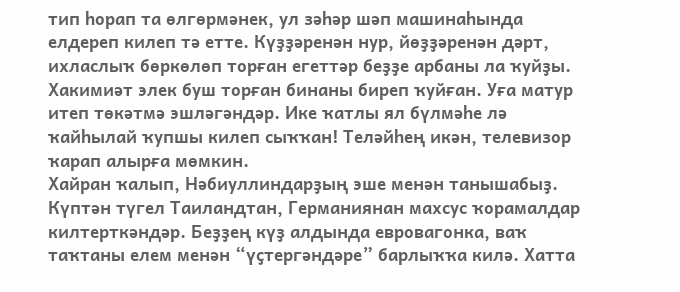тип һорап та өлгөрмәнек, ул зәһәр шәп машинаһында елдереп килеп тә етте. Күҙҙәренән нур, йөҙҙәренән дәрт, ихласлыҡ бөркөлөп торған егеттәр беҙҙе арбаны ла ҡуйҙы.
Хакимиәт элек буш торған бинаны биреп ҡуйған. Уға матур итеп төкәтмә эшләгәндәр. Ике ҡатлы ял бүлмәһе лә ҡайһылай ҡупшы килеп сыҡҡан! Теләйһең икән, телевизор ҡарап алырға мөмкин.
Хайран ҡалып, Нәбиуллиндарҙың эше менән танышабыҙ. Күптән түгел Таиландтан, Германиянан махсус ҡорамалдар килтерткәндәр. Беҙҙең күҙ алдында евровагонка, ваҡ таҡтаны елем менән “үҫтергәндәре” барлыҡҡа килә. Хатта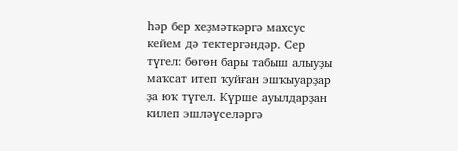һәр бер хеҙмәткәргә махсус кейем дә тектергәндәр. Сер түгел: бөгөн бары табыш алыуҙы маҡсат итеп ҡуйған эшҡыуарҙар ҙа юҡ түгел. Күрше ауылдарҙан килеп эшләүселәргә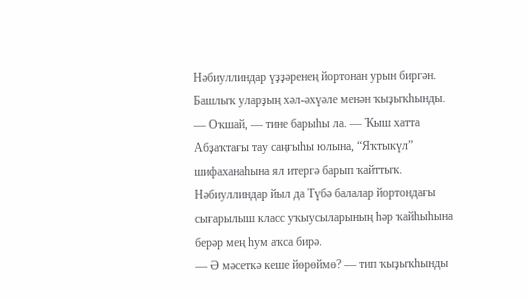Нәбиуллиндар үҙҙәренең йортонан урын биргән. Башлыҡ уларҙың хәл-әхүәле менән ҡыҙыҡһынды.
— Оҡшай, — тине барыһы ла. — Ҡыш хатта Абҙаҡтағы тау саңғыһы юлына, “Яҡтыкүл” шифаханаһына ял итергә барып ҡайттыҡ.
Нәбиуллиндар йыл да Түбә балалар йортондағы сығарылыш класс уҡыусыларының һәр ҡайһыһына берәр мең һум аҡса бирә.
— Ә мәсеткә кеше йөрөймө? — тип ҡыҙыҡһынды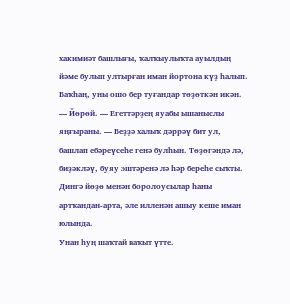хакимиәт башлығы, ҡалҡыулыҡта ауылдың йәме булып ултырған иман йортона күҙ һалып. Баҡһаң, уны ошо бер туғандар төҙөткән икән.
— Йөрөй. — Егеттәрҙең яуабы ышаныслы яңғыраны. — Беҙҙә халыҡ дәррәү бит ул, башлап ебәреүсеһе генә булһын. Төҙөгәндә лә, биҙәкләү, буяу эштәренә лә һәр береһе сыҡты. Дингә йөҙө менән боролоусылар һаны артҡандан-арта, әле илленән ашыу кеше иман юлында.
Унан һуң шаҡтай ваҡыт үтте.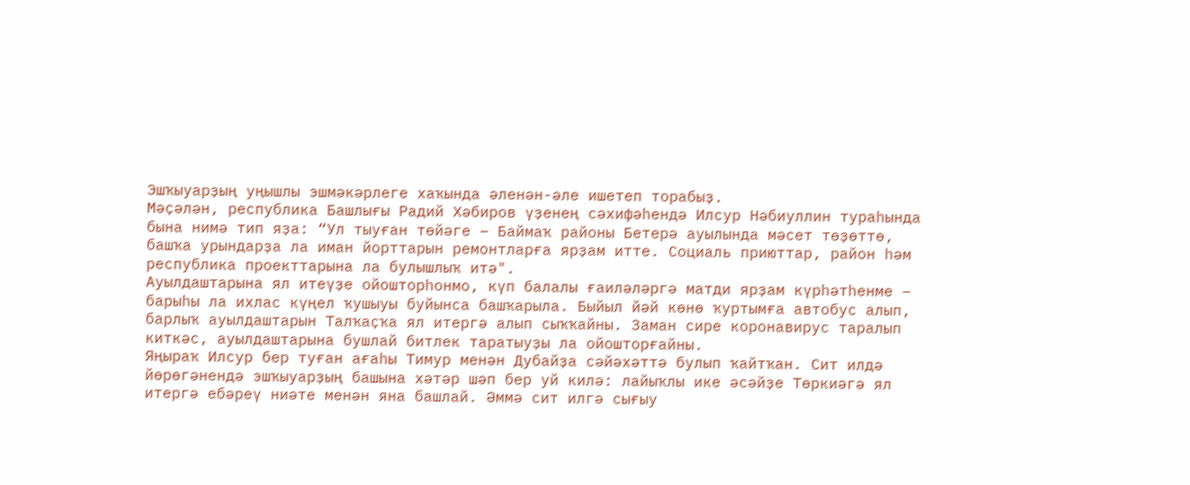Эшҡыуарҙың уңышлы эшмәкәрлеге хаҡында әленән-әле ишетеп торабыҙ.
Мәҫәлән, республика Башлығы Радий Хәбиров үҙенең сәхифәһендә Илсур Нәбиуллин тураһында бына нимә тип яҙа: “Ул тыуған төйәге – Баймаҡ районы Бетерә ауылында мәсет төҙөттө, башҡа урындарҙа ла иман йорттарын ремонтларға ярҙам итте. Социаль приюттар, район һәм республика проекттарына ла булышлыҡ итә".
Ауылдаштарына ял итеүҙе ойошторһонмо, күп балалы ғаиләләргә матди ярҙам күрһәтһенме – барыһы ла ихлас күңел ҡушыуы буйынса башҡарыла. Быйыл йәй көнө ҡуртымға автобус алып, барлыҡ ауылдаштарын Талҡаҫҡа ял итергә алып сыҡҡайны. Заман сире коронавирус таралып киткәс, ауылдаштарына бушлай битлек таратыуҙы ла ойошторғайны.
Яңыраҡ Илсур бер туған ағаһы Тимур менән Дубайҙа сәйәхәттә булып ҡайтҡан. Сит илдә йөрөгәнендә эшҡыуарҙың башына хәтәр шәп бер уй килә: лайыҡлы ике әсәйҙе Төркиәгә ял итергә ебәреү ниәте менән яна башлай. Әммә сит илгә сығыу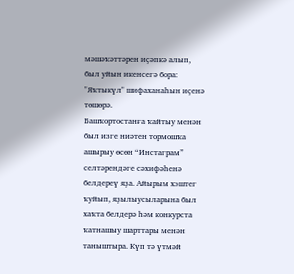мәшәҡәттәрен иҫәпкә алып, был уйын икенсегә бора: "Яҡтыкүл" шифаханаһын иҫенә төшөрә.
Башҡортостанға ҡайтыу менән был изге ниәтен тормошҡа ашырыу өсөн “Инстаграм” селтәрендәге сәхифәһенә белдереү яҙа. Айырым хэштег ҡуйып, яҙылыусыларына был хаҡта белдерә һәм конкурста ҡатнашыу шарттары менән таныштыра. Күп тә үтмәй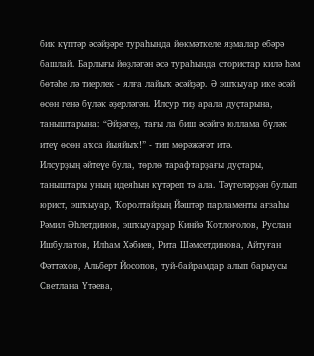бик күптәр әсәйҙәре тураһында йөкмәткеле яҙмалар ебәрә башлай. Барлығы йөҙләгән әсә тураһында стористар килә һәм бөтәһе лә тиерлек - ялға лайыҡ әсәйҙәр. Ә эшҡыуар ике әсәй өсөн генә бүләк әҙерләгән. Илсур тиҙ арала дуҫтарына, таныштарына: “Әйҙәгеҙ, тағы ла биш әсәйгә юллама бүләк итеү өсөн аҡса йыяйыҡ!” - тип мөрәжәғәт итә.
Илсурҙың әйтеүе була, төрлө тарафтарҙағы дуҫтары, таныштары уның идеяһын күтәреп тә ала. Тәүгеләрҙән булып юрист, эшҡыуар, Ҡоролтайҙың Йәштәр парламенты ағзаһы Рәмил Әһлетдинов, эшҡыуарҙар Кинйә Ҡотлоғолов, Руслан Ишбулатов, Илһам Хәбиев, Рита Шәмсетдинова, Айтуған Фәттәхов, Альберт Йосопов, туй-байрамдар алып барыусы Светлана Үтәева,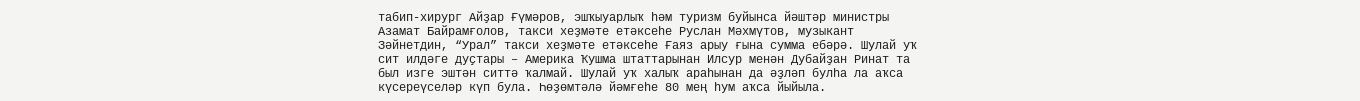табип-хирург Айҙар Ғүмәров, эшҡыуарлыҡ һәм туризм буйынса йәштәр министры Азамат Байрамғолов, такси хеҙмәте етәксеһе Руслан Мәхмүтов, музыкант Зәйнетдин, “Урал” такси хеҙмәте етәксеһе Ғаяз арыу ғына сумма ебәрә. Шулай уҡ сит илдәге дуҫтары – Америка Ҡушма штаттарынан Илсур менән Дубайҙан Ринат та был изге эштән ситтә ҡалмай. Шулай уҡ халыҡ араһынан да әҙләп булһа ла аҡса күсереүселәр күп була. Һөҙөмтәлә йәмғеһе 80 мең һум аҡса йыйыла.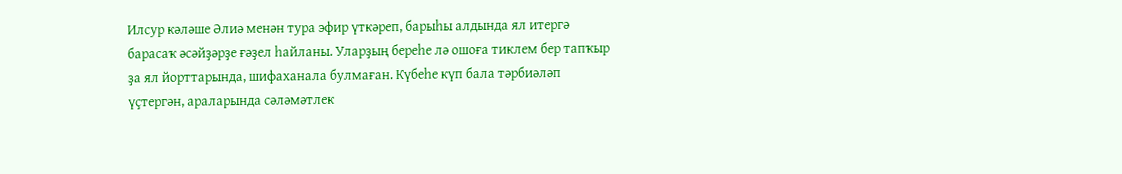Илсур кәләше Әлиә менән тура эфир үткәреп, барыһы алдында ял итергә барасаҡ әсәйҙәрҙе ғәҙел һайланы. Уларҙың береһе лә ошоға тиклем бер тапҡыр ҙа ял йорттарында, шифаханала булмаған. Күбеһе күп бала тәрбиәләп үҫтергән, араларында сәләмәтлек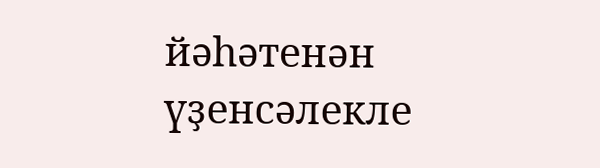йәһәтенән үҙенсәлекле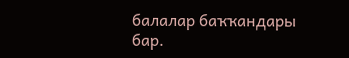балалар баҡҡандары бар.